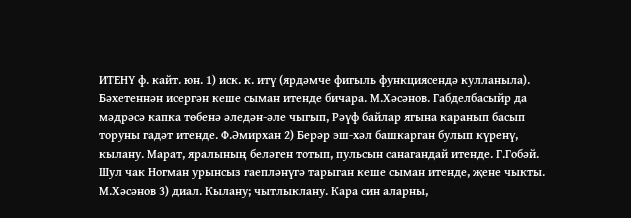ИТЕНҮ ф. кайт. юн. 1) иск. к. итү (ярдәмче фигыль функциясендә кулланыла). Бәхетеннән исергән кеше сыман итенде бичара. М.Хәсәнов. Габделбасыйр да мәдрәсә капка төбенә әледән-әле чыгып, Рәүф байлар ягына каранып басып торуны гадәт итенде. Ф.Әмирхан 2) Берәр эш-хәл башкарган булып күренү, кылану. Марат, яралының беләген тотып, пульсын санагандай итенде. Г.Гобәй. Шул чак Ногман урынсыз гаепләнүгә тарыган кеше сыман итенде, җене чыкты. М.Хәсәнов 3) диал. Кылану; чытлыклану. Кара син аларны,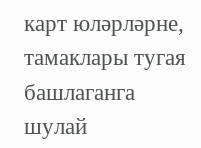карт юләрләрне, тамаклары тугая башлаганга шулай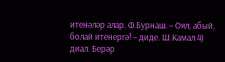итенәләр алар. Ф.Бурнаш. – Оял, абый, болай итенергә! – диде. Ш.Камал 4) диал. Берәр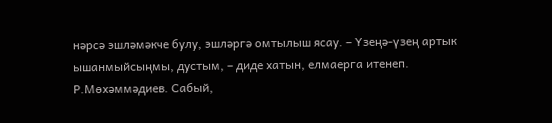нәрсә эшләмәкче булу, эшләргә омтылыш ясау. – Үзеңә-үзең артык ышанмыйсыңмы, дустым, – диде хатын, елмаерга итенеп. Р.Мөхәммәдиев. Сабый,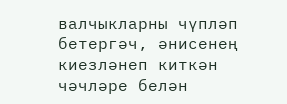валчыкларны чүпләп бетергәч, әнисенең киезләнеп киткән чәчләре белән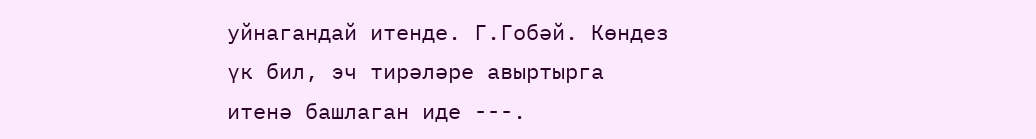уйнагандай итенде. Г.Гобәй. Көндез үк бил, эч тирәләре авыртырга итенә башлаган иде ---.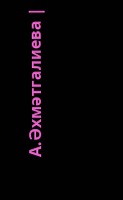А.Әхмәтгалиева |